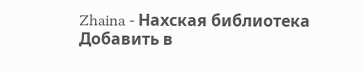Zhaina - Нахская библиотека Добавить в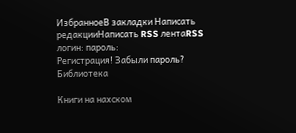ИзбранноеВ закладки Написать редакцииНаписать RSS лентаRSS
логин: пароль:
Регистрация! Забыли пароль?
Библиотека

Книги на нахском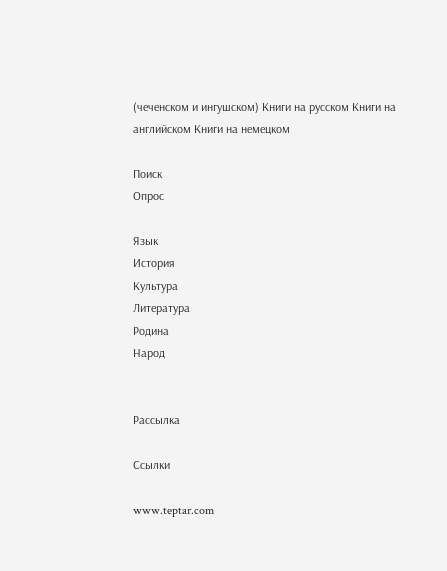(чеченском и ингушском) Книги на русском Книги на английском Книги на немецком

Поиск
Опрос

Язык
История
Культура
Литература
Родина
Народ


Рассылка

Ссылки

www.teptar.com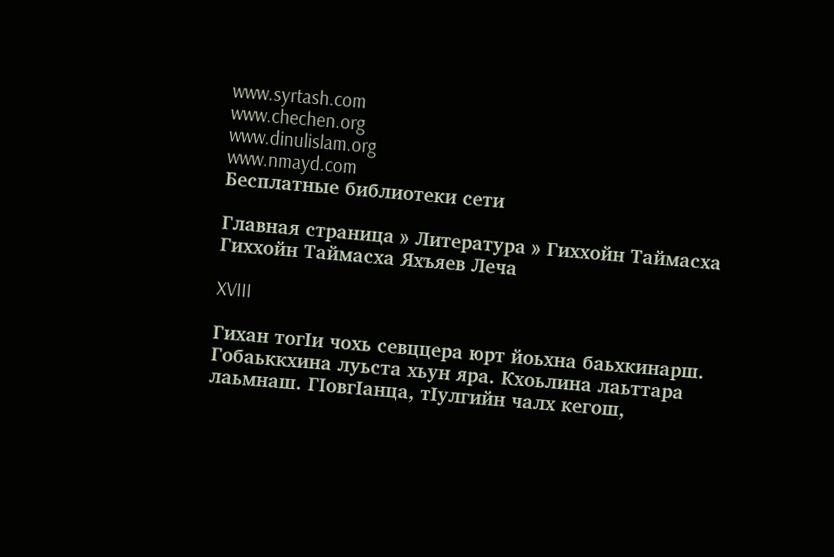www.syrtash.com
www.chechen.org
www.dinulislam.org
www.nmayd.com
Бесплатные библиотеки сети

Главная страница » Литература » Гиххойн Таймасха
Гиххойн Таймасха Яхъяев Леча

XVIII

Гихан тогIи чохь севццера юрт йоьхна баьхкинарш. Гобаьккхина луьста хьун яра. Кхоьлина лаьттара лаьмнаш. ГIовгIанца, тIулгийн чалх кегош,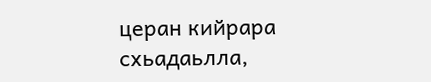церан кийрара схьадаьлла,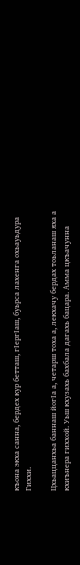къона экха санна, бердех кур бетташ, гIергIаш, буьрса лахенга охьауьдура Гиххи.

Цхьаццанхьа баннаш йогIа а, четарш тоха а, лекхачу бердах тоьланаш яха а кхиънера гиххой. Уьш кхузахь бахбала дагахь бацара. Амма цкъачунна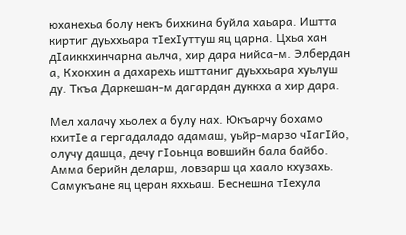юханехьа болу некъ бихкина буйла хаьара. Иштта киртиг дуьххьара тIехIуттуш яц царна. Цхьа хан дIаиккхинчарна аьлча, хир дара нийса-м. Элбердан а, Кхокхин а дахарехь ишттаниг дуьххьара хуьлуш ду. Ткъа Даркешан-м дагардан дуккха а хир дара.

Мел халачу хьолех а булу нах. Юкъарчу бохамо кхитIе а гергадаладо адамаш, уьйр-марзо чIагIйо, олучу дашца, дечу гIоьнца вовшийн бала байбо. Амма берийн деларш, ловзарш ца хаало кхузахь. Самукъане яц церан яххьаш. Беснешна тIехула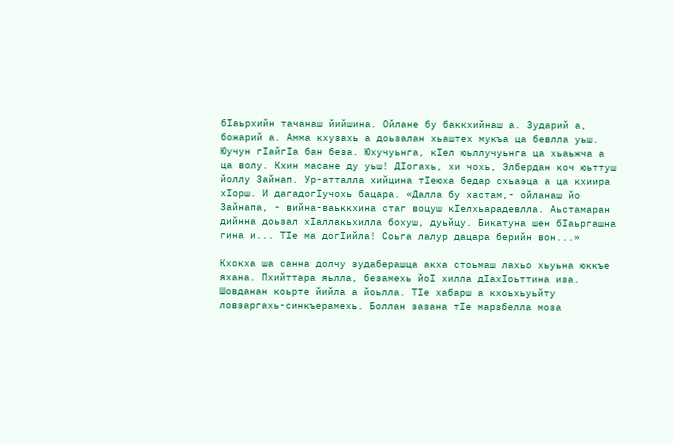бIаьрхийн тачанаш йийшина. Ойлане бу баккхийнаш а. Зударий а, божарий а. Амма кхузахь а доьзалан хьаштех мукъа ца бевлла уьш. Юучун гIайгIа бан беза. Юхучуьнга, кIел юьллучуьнга ца хьаьжча а ца волу. Кхин масане ду уьш! ДIогахь, хи чохь, Элбердан коч юьттуш йоллу Зайнап. Ур-атталла хийцина тIеюха бедар схьаэца а ца кхиира хIорш. И дагадогIучохь бацара. «Далла бу хастам,- ойланаш йо Зайнапа, - вийна-ваьккхина стаг воцуш кIелхьарадевлла. Аьстамаран дийнна доьзал хIаллакьхилла бохуш, дуьйцу. Бикатуна шен бIаьргашна гина и... ТIе ма догIийла! Соьга лалур дацара берийн вон...»

Кхокха ша санна долчу зудаберашца акха стоьмаш лахьо хьуьна юккъе яхана. Пхийттара яьлла, безамехь йоI хилла дIахIоьттина иза. Шовданан коьрте йийла а йоьлла. ТIе хабарш а кхоьхьуьйту ловзаргахь-синкъерамехь. Боллан зазана тIе марзбелла моза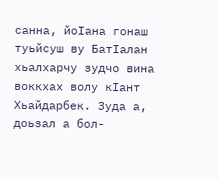санна, йоIана гонаш туьйсуш ву БатIалан хьалхарчу зудчо вина воккхах волу кIант Хьайдарбек. Зуда а, доьзал а бол-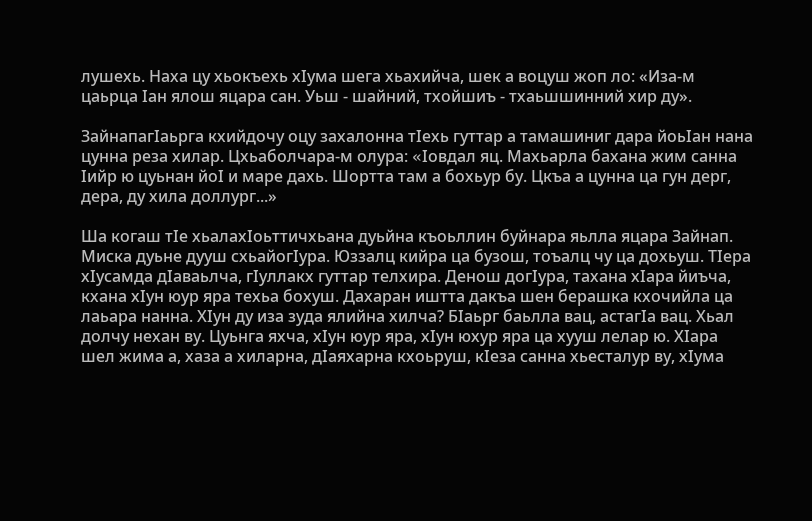лушехь. Наха цу хьокъехь хIума шега хьахийча, шек а воцуш жоп ло: «Иза-м цаьрца Iан ялош яцара сан. Уьш - шайний, тхойшиъ - тхаьшшинний хир ду».

ЗайнапагIаьрга кхийдочу оцу захалонна тIехь гуттар а тамашиниг дара йоьIан нана цунна реза хилар. Цхьаболчара-м олура: «Iовдал яц. Махьарла бахана жим санна Iийр ю цуьнан йоI и маре дахь. Шортта там а бохьур бу. Цкъа а цунна ца гун дерг, дера, ду хила доллург...»

Ша когаш тIе хьалахIоьттичхьана дуьйна къоьллин буйнара яьлла яцара Зайнап. Миска дуьне дууш схьайогIура. Юззалц кийра ца бузош, тоъалц чу ца дохьуш. ТIера хIусамда дIаваьлча, гIуллакх гуттар телхира. Денош догIура, тахана хIара йиъча, кхана хIун юур яра техьа бохуш. Дахаран иштта дакъа шен берашка кхочийла ца лаьара нанна. ХIун ду иза зуда ялийна хилча? БIаьрг баьлла вац, астагIа вац. Хьал долчу нехан ву. Цуьнга яхча, хIун юур яра, хIун юхур яра ца хууш лелар ю. ХIара шел жима а, хаза а хиларна, дIаяхарна кхоьруш, кIеза санна хьесталур ву, хIума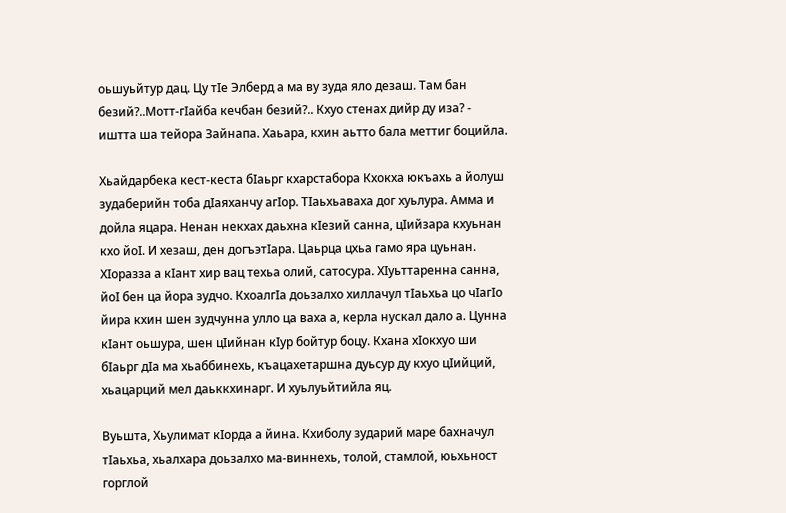оьшуьйтур дац. Цу тIе Элберд а ма ву зуда яло дезаш. Там бан безий?..Мотт-гIайба кечбан безий?.. Кхуо стенах дийр ду иза? - иштта ша тейора Зайнапа. Хаьара, кхин аьтто бала меттиг боцийла.

Хьайдарбека кест-кеста бIаьрг кхарстабора Кхокха юкъахь а йолуш зудаберийн тоба дIаяханчу агIор. ТIаьхьаваха дог хуьлура. Амма и дойла яцара. Ненан некхах даьхна кIезий санна, цIийзара кхуьнан кхо йоI. И хезаш, ден догъэтIара. Цаьрца цхьа гамо яра цуьнан. ХIоразза а кIант хир вац техьа олий, сатосура. ХIуьттаренна санна, йоI бен ца йора зудчо. КхоалгIа доьзалхо хиллачул тIаьхьа цо чIагIо йира кхин шен зудчунна улло ца ваха а, керла нускал дало а. Цунна кIант оьшура, шен цIийнан кIур бойтур боцу. Кхана хIокхуо ши бIаьрг дIа ма хьаббинехь, къацахетаршна дуьсур ду кхуо цIийций, хьацарций мел даьккхинарг. И хуьлуьйтийла яц.

Вуьшта, Хьулимат кIорда а йина. Кхиболу зударий маре бахначул тIаьхьа, хьалхара доьзалхо ма-виннехь, толой, стамлой, юьхьност горглой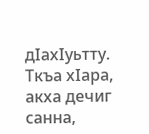дIахIуьтту. Ткъа хIара, акха дечиг санна,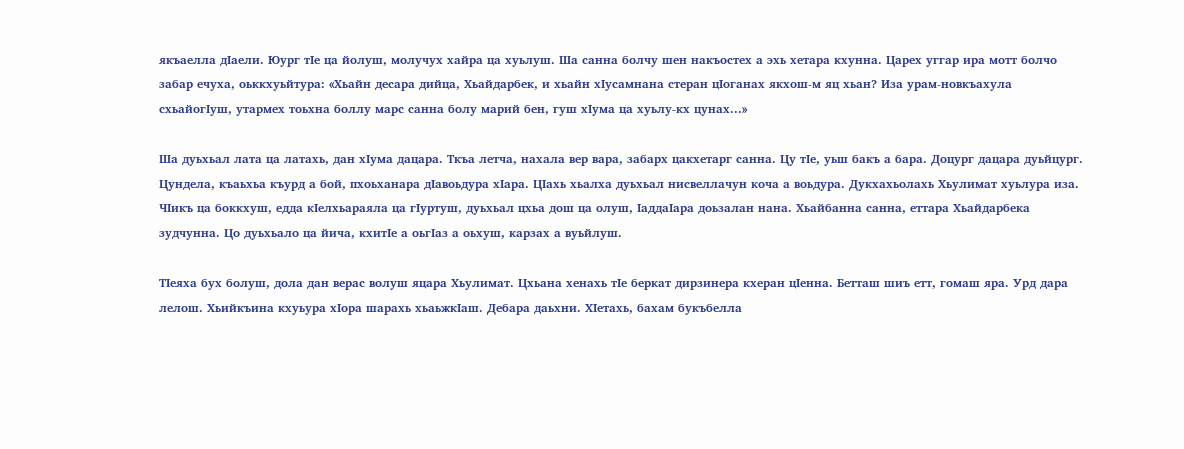якъаелла дIаели. Юург тIе ца йолуш, молучух хайра ца хуьлуш. Ша санна болчу шен накъостех а эхь хетара кхунна. Царех уггар ира мотт болчо забар ечуха, оьккхуьйтура: «Хьайн десара дийца, Хьайдарбек, и хьайн хIусамнана стеран цIоганах якхош-м яц хьан? Иза урам-новкъахула схьайогIуш, утармех тоьхна боллу марс санна болу марий бен, гуш хIума ца хуьлу-кх цунах...»

Ша дуьхьал лата ца латахь, дан хIума дацара. Ткъа летча, нахала вер вара, забарх цакхетарг санна. Цу тIе, уьш бакъ а бара. Доцург дацара дуьйцург. Цундела, къаьхьа къурд а бой, пхоьханара дIавоьдура хIара. ЦIахь хьалха дуьхьал нисвеллачун коча а воьдура. Дукхахьолахь Хьулимат хуьлура иза. ЧIикъ ца боккхуш, едда кIелхьараяла ца гIуртуш, дуьхьал цхьа дош ца олуш, IаддаIара доьзалан нана. Хьайбанна санна, еттара Хьайдарбека зудчунна. Цо дуьхьало ца йича, кхитIе а оьгIаз а оьхуш, карзах а вуьйлуш.

ТIеяха бух болуш, дола дан верас волуш яцара Хьулимат. Цхьана хенахь тIе беркат дирзинера кхеран цIенна. Бетташ шиъ етт, гомаш яра. Урд дара лелош. Хьийкъина кхуьура хIора шарахь хьаьжкIаш. Дебара даьхни. ХIетахь, бахам букъбелла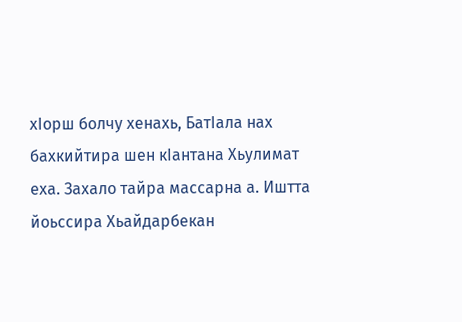хIорш болчу хенахь, БатIала нах бахкийтира шен кIантана Хьулимат еха. Захало тайра массарна а. Иштта йоьссира Хьайдарбекан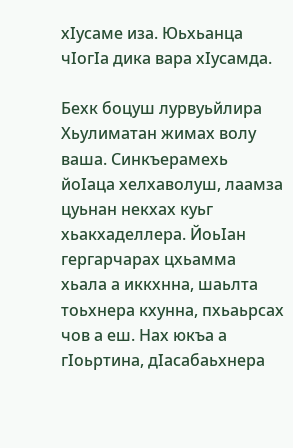хIусаме иза. Юьхьанца чIогIа дика вара хIусамда.

Бехк боцуш лурвуьйлира Хьулиматан жимах волу ваша. Синкъерамехь йоIаца хелхаволуш, лаамза цуьнан некхах куьг хьакхаделлера. ЙоьIан гергарчарах цхьамма хьала а иккхнна, шаьлта тоьхнера кхунна, пхьаьрсах чов а еш. Нах юкъа а гIоьртина, дIасабаьхнера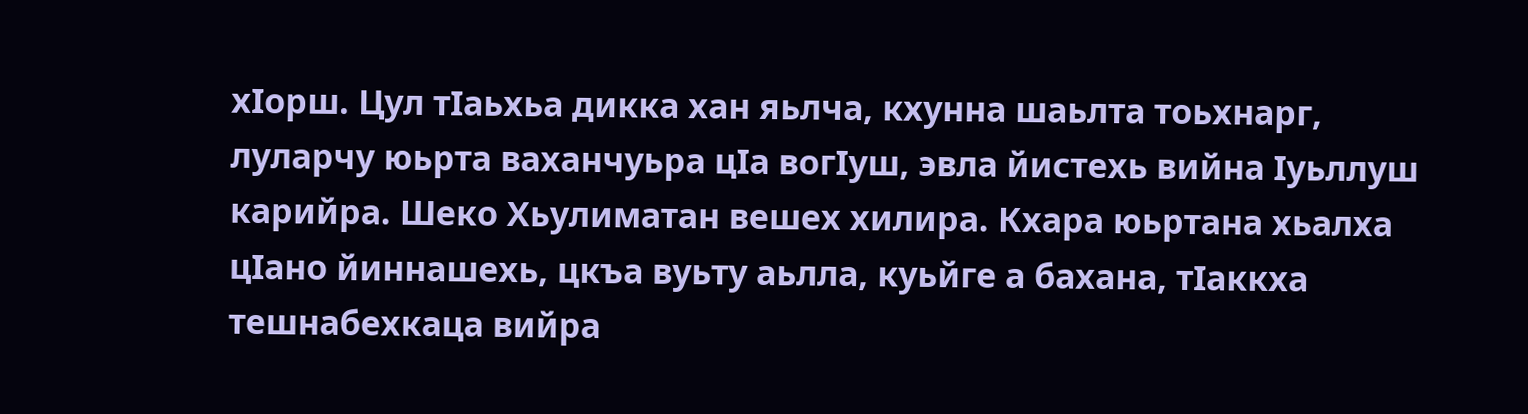хIорш. Цул тIаьхьа дикка хан яьлча, кхунна шаьлта тоьхнарг, луларчу юьрта ваханчуьра цIа вогIуш, эвла йистехь вийна Iуьллуш карийра. Шеко Хьулиматан вешех хилира. Кхара юьртана хьалха цIано йиннашехь, цкъа вуьту аьлла, куьйге а бахана, тIаккха тешнабехкаца вийра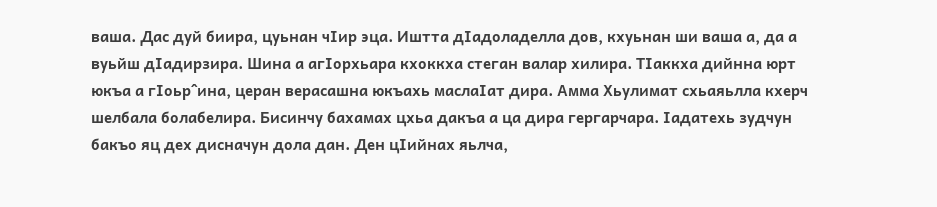ваша. Дас дуй биира, цуьнан чIир эца. Иштта дIадоладелла дов, кхуьнан ши ваша а, да а вуьйш дIадирзира. Шина а агIорхьара кхоккха стеган валар хилира. ТIаккха дийнна юрт юкъа а гIоьр^ина, церан верасашна юкъахь маслаIат дира. Амма Хьулимат схьаяьлла кхерч шелбала болабелира. Бисинчу бахамах цхьа дакъа а ца дира гергарчара. Iадатехь зудчун бакъо яц дех дисначун дола дан. Ден цIийнах яьлча,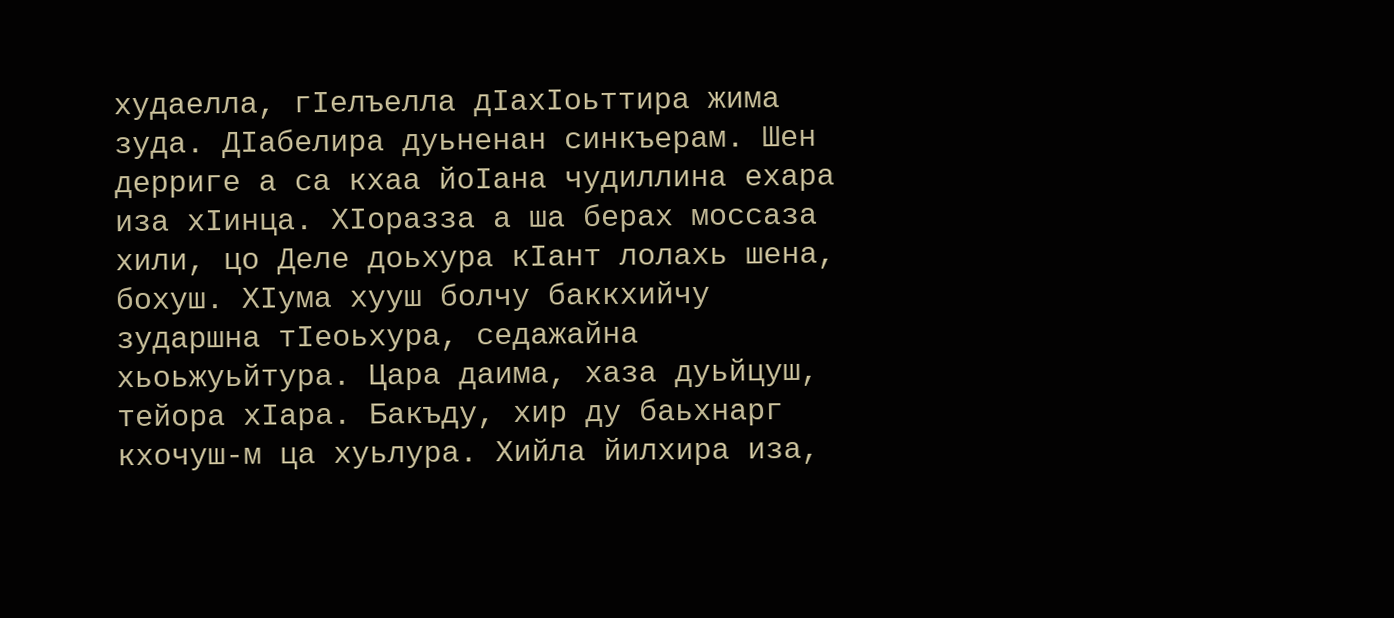худаелла, гIелъелла дIахIоьттира жима зуда. ДIабелира дуьненан синкъерам. Шен дерриге а са кхаа йоIана чудиллина ехара иза хIинца. ХIоразза а ша берах моссаза хили, цо Деле доьхура кIант лолахь шена, бохуш. ХIума хууш болчу баккхийчу зударшна тIеоьхура, седажайна хьоьжуьйтура. Цара даима, хаза дуьйцуш, тейора хIара. Бакъду, хир ду баьхнарг кхочуш-м ца хуьлура. Хийла йилхира иза,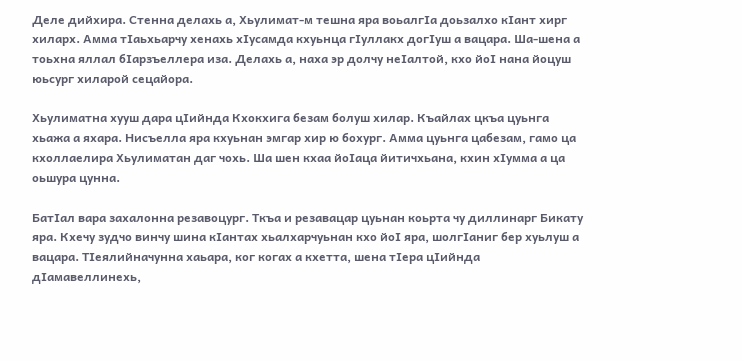Деле дийхира. Стенна делахь а, Хьулимат-м тешна яра воьалгIа доьзалхо кIант хирг хиларх. Амма тIаьхьарчу хенахь хIусамда кхуьнца гIуллакх догIуш а вацара. Ша-шена а тоьхна яллал бIарзъеллера иза. Делахь а, наха эр долчу неIалтой, кхо йоI нана йоцуш юьсург хиларой сецайора.

Хьулиматна хууш дара цIийнда Кхокхига безам болуш хилар. Къайлах цкъа цуьнга хьажа а яхара. Нисъелла яра кхуьнан эмгар хир ю бохург. Амма цуьнга цабезам, гамо ца кхоллаелира Хьулиматан даг чохь. Ша шен кхаа йоIаца йитичхьана, кхин хIумма а ца оьшура цунна.

БатIал вара захалонна резавоцург. Ткъа и резавацар цуьнан коьрта чу диллинарг Бикату яра. Кхечу зудчо винчу шина кIантах хьалхарчуьнан кхо йоI яра, шолгIаниг бер хуьлуш а вацара. ТIеялийначунна хаьара, ког когах а кхетта, шена тIера цIийнда дIамавеллинехь,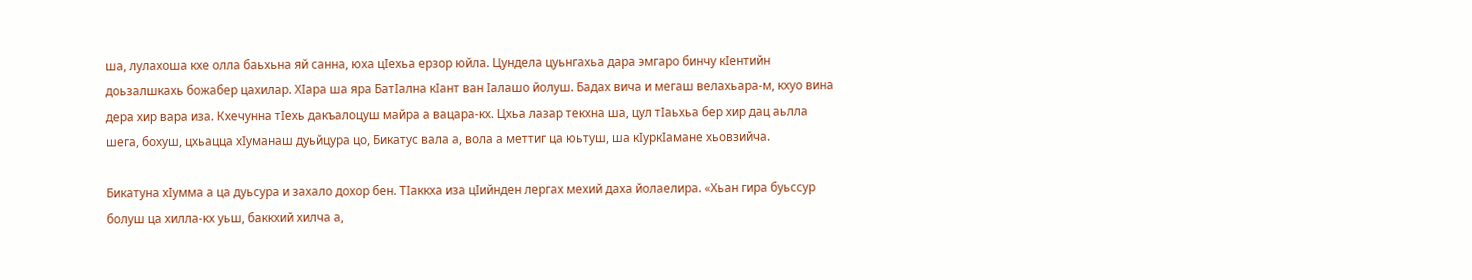ша, лулахоша кхе олла баьхьна яй санна, юха цIехьа ерзор юйла. Цундела цуьнгахьа дара эмгаро бинчу кIентийн доьзалшкахь божабер цахилар. ХIара ша яра БатIална кIант ван Iалашо йолуш. Бадах вича и мегаш велахьара-м, кхуо вина дера хир вара иза. Кхечунна тIехь дакъалоцуш майра а вацара-кх. Цхьа лазар текхна ша, цул тIаьхьа бер хир дац аьлла шега, бохуш, цхьацца хIуманаш дуьйцура цо, Бикатус вала а, вола а меттиг ца юьтуш, ша кIуркIамане хьовзийча.

Бикатуна хIумма а ца дуьсура и захало дохор бен. ТIаккха иза цIийнден лергах мехий даха йолаелира. «Хьан гира буьссур болуш ца хилла-кх уьш, баккхий хилча а,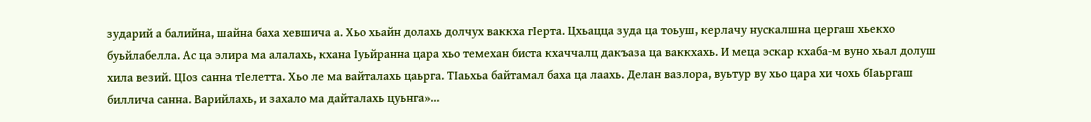зударий а балийна, шайна баха хевшича а. Хьо хьайн долахь долчух ваккха гIерта. Цхьацца зуда ца тоьуш, керлачу нускалшна цергаш хьекхо буьйлабелла. Ас ца элира ма алалахь, кхана Iуьйранна цара хьо темехан биста кхаччалц дакъаза ца ваккхахь. И меца эскар кхаба-м вуно хьал долуш хила везий. ЦIоз санна тIелетта. Хьо ле ма вайталахь цаьрга. ТIаьхьа байтамал баха ца лаахь. Делан вазлора, вуьтур ву хьо цара хи чохь бIаьргаш биллича санна. Варийлахь, и захало ма дайталахь цуьнга»...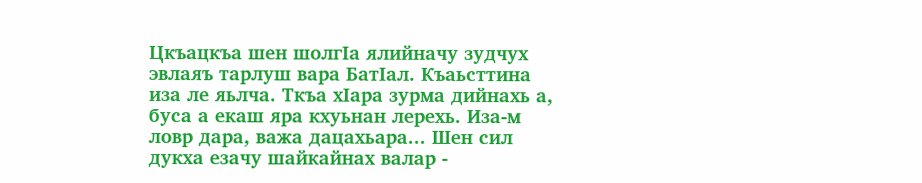Цкъацкъа шен шолгIа ялийначу зудчух эвлаяъ тарлуш вара БатIал. Къаьсттина иза ле яьлча. Ткъа хIара зурма дийнахь а, буса а екаш яра кхуьнан лерехь. Иза-м ловр дара, важа дацахьара... Шен сил дукха езачу шайкайнах валар -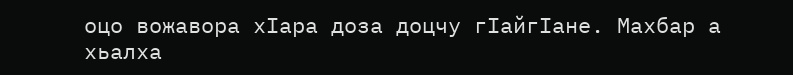оцо вожавора хIара доза доцчу гIайгIане. Махбар а хьалха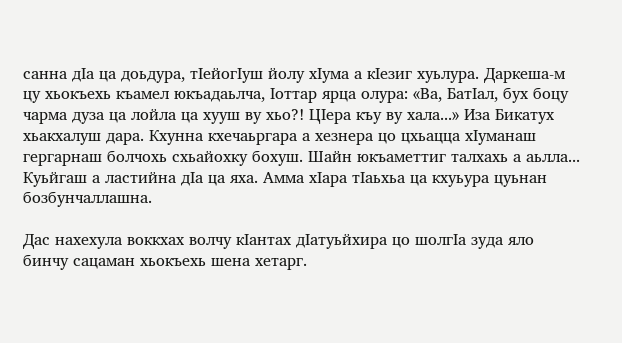санна дIа ца доьдура, тIейогIуш йолу хIума а кIезиг хуьлура. Даркеша-м цу хьокъехь къамел юкъадаьлча, Iоттар ярца олура: «Ва, БатIал, бух боцу чарма дуза ца лойла ца хууш ву хьо?! ЦIера къу ву хала...» Иза Бикатух хьакхалуш дара. Кхунна кхечаьргара а хезнера цо цхьацца хIуманаш гергарнаш болчохь схьайохку бохуш. Шайн юкъаметтиг талхахь а аьлла... Куьйгаш а ластийна дIа ца яха. Амма хIара тIаьхьа ца кхуьура цуьнан бозбунчаллашна.

Дас нахехула воккхах волчу кIантах дIатуьйхира цо шолгIа зуда яло бинчу сацаман хьокъехь шена хетарг.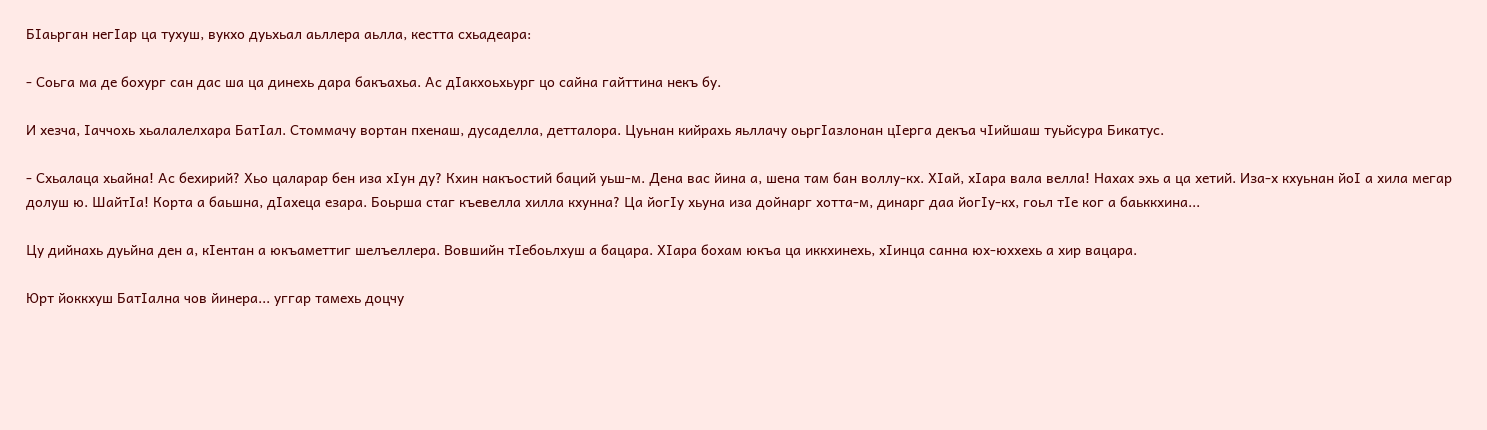БIаьрган негIар ца тухуш, вукхо дуьхьал аьллера аьлла, кестта схьадеара:

- Соьга ма де бохург сан дас ша ца динехь дара бакъахьа. Ас дIакхоьхьург цо сайна гайттина некъ бу.

И хезча, Iаччохь хьалалелхара БатIал. Стоммачу вортан пхенаш, дусаделла, детталора. Цуьнан кийрахь яьллачу оьргIазлонан цIерга декъа чIийшаш туьйсура Бикатус.

- Схьалаца хьайна! Ас бехирий? Хьо цаларар бен иза хIун ду? Кхин накъостий баций уьш-м. Дена вас йина а, шена там бан воллу-кх. ХIай, хIара вала велла! Нахах эхь а ца хетий. Иза-х кхуьнан йоI а хила мегар долуш ю. ШайтIа! Корта а баьшна, дIахеца езара. Боьрша стаг къевелла хилла кхунна? Ца йогIу хьуна иза дойнарг хотта-м, динарг даа йогIу-кх, гоьл тIе ког а баьккхина...

Цу дийнахь дуьйна ден а, кIентан а юкъаметтиг шелъеллера. Вовшийн тIебоьлхуш а бацара. ХIара бохам юкъа ца иккхинехь, хIинца санна юх-юххехь а хир вацара.

Юрт йоккхуш БатIална чов йинера... уггар тамехь доцчу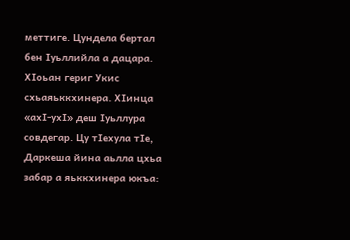меттиге. Цундела бертал бен Iуьллийла а дацара. ХIоьан гериг Укис схьаяьккхинера. ХIинца «ахI-ухI» деш Iуьллура совдегар. Цу тIехула тIе, Даркеша йина аьлла цхьа забар а яьккхинера юкъа: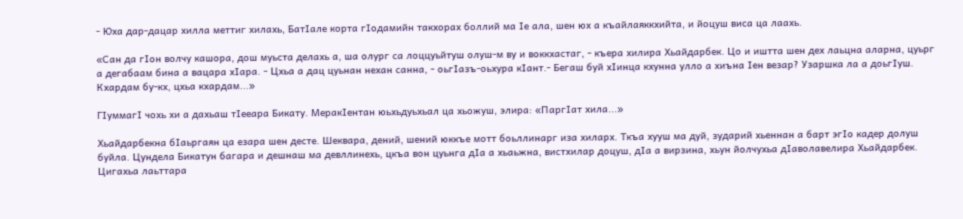- Юха дар-дацар хилла меттиг хилахь, БатIале корта гIодамийн такхорах боллий ма Iе ала, шен юх а къайлаяккхийта, и йоцуш виса ца лаахь.

«Сан да гIон волчу кашора, дош муьста делахь а, ша олург са лоццуьйтуш олуш-м ву и воккхастаг, - къера хилира Хьайдарбек. Цо и иштта шен дех лаьцна аларна, цуьрг а дегабаам бина а вацара хIара. - Цхьа а дац цуьнан нехан санна, - оьгIазъ-оьхура кIант.- Бегаш буй хIинца кхунна улло а хиъна Iен везар? Узаршка ла а доьгIуш. Кхардам бу-кх, цхьа кхардам...»

ГIуммагI чохь хи а дахьаш тIееара Бикату. МеракIентан юьхьдуьхьал ца хьожуш, элира: «ПаргIат хила...»

Хьайдарбекна бIаьргаян ца езара шен десте. Шеквара, дений, шений юккъе мотт боьллинарг иза хиларх. Ткъа хууш ма дуй, зударий хьеннан а барт эгIо кадер долуш буйла. Цундела Бикатун багара и дешнаш ма девллинехь, цкъа вон цуьнга дIа а хьаьжна, вистхилар доцуш, дIа а вирзина, хьун йолчухьа дIаволавелира Хьайдарбек. Цигахьа лаьттара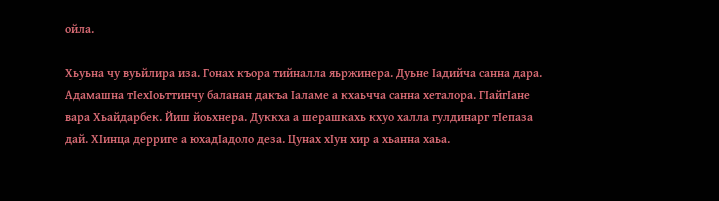ойла.

Хьуьна чу вуьйлира иза. Гонах къора тийналла яьржинера. Дуьне Iадийча санна дара. Адамашна тIехIоьттинчу баланан дакъа Iаламе а кхаьчча санна хеталора. ГIайгIане вара Хьайдарбек. Йиш йоьхнера. Дуккха а шерашкахь кхуо халла гулдинарг тIепаза дай. ХIинца дерриге а юхадIадоло деза. Цунах хIун хир а хьанна хаьа.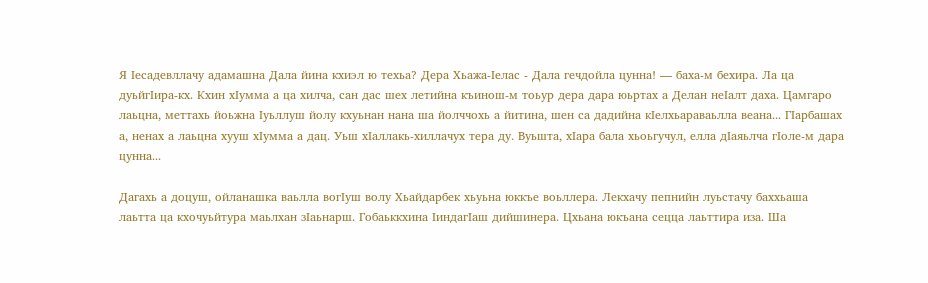Я Iесадевллачу адамашна Дала йина кхиэл ю техьа? Дера Хьажа-Iелас - Дала гечдойла цунна! — баха-м бехира. Ла ца дуьйгIира-кх. Кхин хIумма а ца хилча, сан дас шех летийна къинош-м тоьур дера дара юьртах а Делан неIалт даха. Цамгаро лаьцна, меттахь йоьжна Iуьллуш йолу кхуьнан нана ша йолччохь а йитина, шен са дадийна кIелхьараваьлла веана... ГIарбашах а, ненах а лаьцна хууш хIумма а дац. Уьш хIаллакь-хиллачух тера ду. Вуьшта, хIара бала хьоьгучул, елла дIаяьлча гIоле-м дара цунна...

Дагахь а доцуш, ойланашка ваьлла вогIуш волу Хьайдарбек хьуьна юккъе воьллера. Лекхачу пепнийн луьстачу баххьаша лаьтта ца кхочуьйтура маьлхан зIаьнарш. Гобаьккхина IиндагIаш дийшинера. Цхьана юкъана сецца лаьттира иза. Ша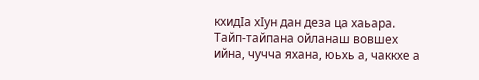кхидIа хIун дан деза ца хаьара. Тайп-тайпана ойланаш вовшех ийна, чучча яхана, юьхь а, чаккхе а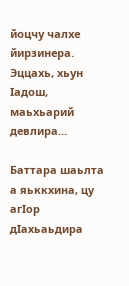йоцчу чалхе йирзинера. Эццахь, хьун Iадош, маьхьарий девлира...

Баттара шаьлта а яьккхина, цу агIор дIахьаьдира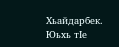Хьайдарбек. Юьхь тIе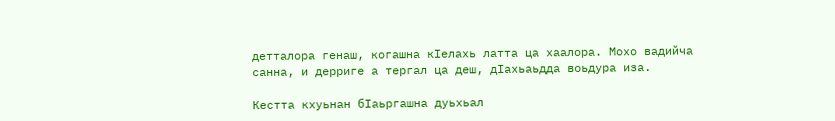детталора генаш, когашна кIелахь латта ца хаалора. Мохо вадийча санна, и дерриге а тергал ца деш, дIахьаьдда воьдура иза.

Кестта кхуьнан бIаьргашна дуьхьал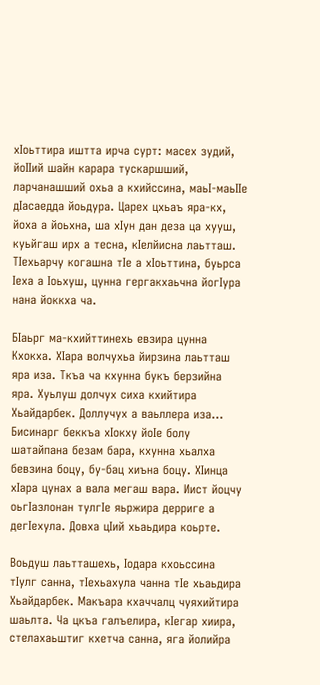хIоьттира иштта ирча сурт: масех зудий, йоIIий шайн карара тускаршший, ларчанашший охьа а кхийссина, маьI-маьIIе дIасаедда йоьдура. Царех цхьаъ яра-кх, йоха а йоьхна, ша хIун дан деза ца хууш, куьйгаш ирх а тесна, кIелйисна лаьтташ. ТIехьарчу когашна тIе а хIоьттина, буьрса Iеха а Iоьхуш, цунна гергакхаьчна йогIура нана йоккха ча.

БIаьрг ма-кхийттинехь евзира цунна Кхокха. ХIара волчухьа йирзина лаьтташ яра иза. Ткъа ча кхунна букъ берзийна яра. Хуьлуш долчух сиха кхийтира Хьайдарбек. Доллучух а ваьллера иза... Бисинарг беккъа хIокху йоIе болу шатайпана безам бара, кхунна хьалха бевзина боцу, бу-бац хиъна боцу. ХIинца хIара цунах а вала мегаш вара. Иист йоцчу оьгIазлонан тулгIе яьржира дерриге а дегIехула. Довха цIий хьаьдира коьрте.

Воьдуш лаьтташехь, Iодара кхоьссина тIулг санна, тIехьахула чанна тIе хьаьдира Хьайдарбек. Макъара кхаччалц чуяхийтира шаьлта. Ча цкъа галъелира, кIегар хиира, стелахаьштиг кхетча санна, яга йолийра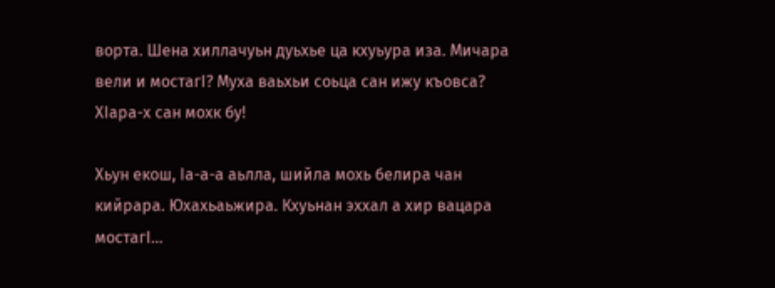ворта. Шена хиллачуьн дуьхье ца кхуьура иза. Мичара вели и мостагI? Муха ваьхьи соьца сан ижу къовса? ХIара-х сан мохк бу!

Хьун екош, Iа-а-а аьлла, шийла мохь белира чан кийрара. Юхахьаьжира. Кхуьнан эххал а хир вацара мостагI...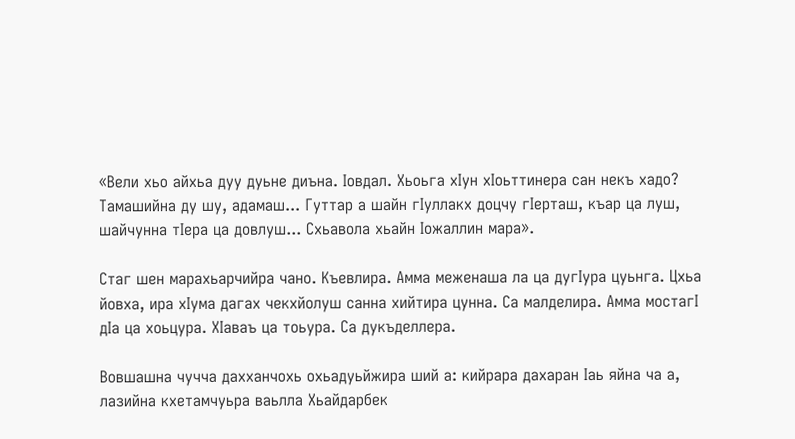«Вели хьо айхьа дуу дуьне диъна. Iовдал. Хьоьга хIун хIоьттинера сан некъ хадо? Тамашийна ду шу, адамаш... Гуттар а шайн гIуллакх доцчу гIерташ, къар ца луш, шайчунна тIера ца довлуш... Схьавола хьайн Iожаллин мара».

Стаг шен марахьарчийра чано. Къевлира. Амма меженаша ла ца дугIура цуьнга. Цхьа йовха, ира хIума дагах чекхйолуш санна хийтира цунна. Са малделира. Амма мостагI дIа ца хоьцура. ХIаваъ ца тоьура. Са дукъделлера.

Вовшашна чучча дахханчохь охьадуьйжира ший а: кийрара дахаран Iаь яйна ча а, лазийна кхетамчуьра ваьлла Хьайдарбек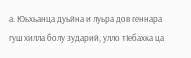а. Юьхьанца дуьйна и луьра дов геннара гуш хилла болу зударий, улло тIебахка ца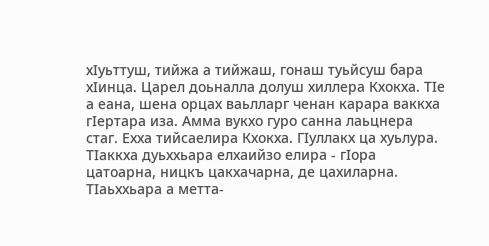хIуьттуш, тийжа а тийжаш, гонаш туьйсуш бара хIинца. Царел доьналла долуш хиллера Кхокха. ТIе а еана, шена орцах ваьлларг ченан карара ваккха гIертара иза. Амма вукхо гуро санна лаьцнера стаг. Ехха тийсаелира Кхокха. ГIуллакх ца хуьлура. ТIаккха дуьххьара елхаийзо елира - гIора цатоарна, ницкъ цакхачарна, де цахиларна. ТIаьххьара а метта-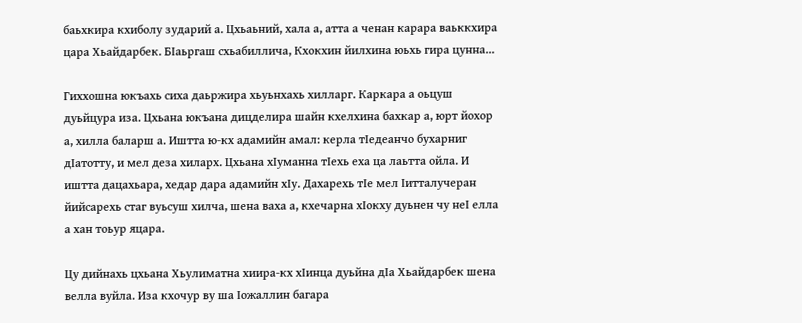баьхкира кхиболу зударий а. Цхьаьний, хала а, атта а ченан карара ваьккхира цара Хьайдарбек. БIаьргаш схьабиллича, Кхокхин йилхина юьхь гира цунна...

Гиххошна юкъахь сиха даьржира хьуьнхахь хилларг. Каркара а оьцуш дуьйцура иза. Цхьана юкъана дицделира шайн кхелхина бахкар а, юрт йохор а, хилла баларш а. Иштта ю-кх адамийн амал: керла тIедеанчо бухарниг дIатотту, и мел деза хиларх. Цхьана хIуманна тIехь еха ца лаьтта ойла. И иштта дацахьара, хедар дара адамийн хIу. Дахарехь тIе мел Iитталучеран йийсарехь стаг вуьсуш хилча, шена ваха а, кхечарна хIокху дуьнен чу неI елла а хан тоьур яцара.

Цу дийнахь цхьана Хьулиматна хиира-кх хIинца дуьйна дIа Хьайдарбек шена велла вуйла. Иза кхочур ву ша Iожаллин багара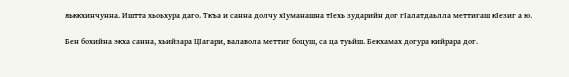яьккхинчунна. Иштта хьоьхура даго. Ткъа и санна долчу хIуманашна тIехь зударийн дог гIалатдаьлла меттигаш кIезиг а ю.

Бен бохийна экха санна, хьийзара ЦIагари, валавола меттиг боцуш, са ца туьйш. Бекхамах догура кийрара дог.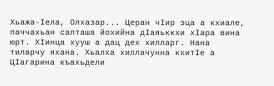Хьажа-Iела, Олхазар... Церан чIир эца а кхиале, паччахьан салташа йохийна дIаяьккхи хIара вина юрт. ХIинца хууш а дац дех хилларг. Нана тиларчу яхана. Хьалха хиллачунна кхитIе а ЦIагарина къахьдели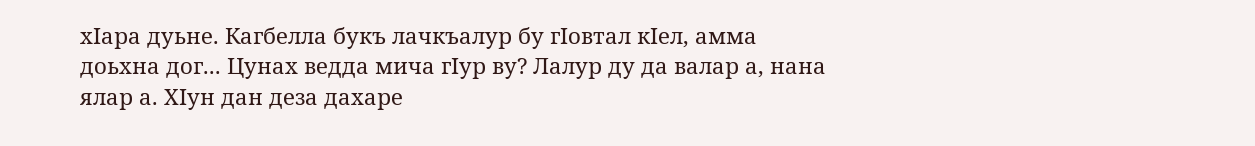хIара дуьне. Кагбелла букъ лачкъалур бу гIовтал кIел, амма доьхна дог... Цунах ведда мича гIур ву? Лалур ду да валар а, нана ялар а. ХIун дан деза дахаре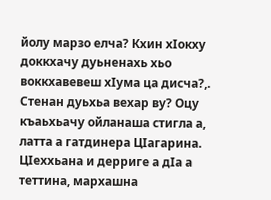йолу марзо елча? Кхин хIокху доккхачу дуьненахь хьо воккхавевеш хIума ца дисча?,. Стенан дуьхьа вехар ву? Оцу къаьхьачу ойланаша стигла а, латта а гатдинера ЦIагарина. ЦIеххьана и дерриге а дIа а теттина, мархашна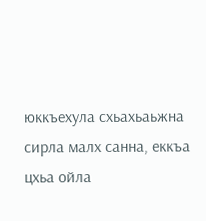юккъехула схьахьаьжна сирла малх санна, еккъа цхьа ойла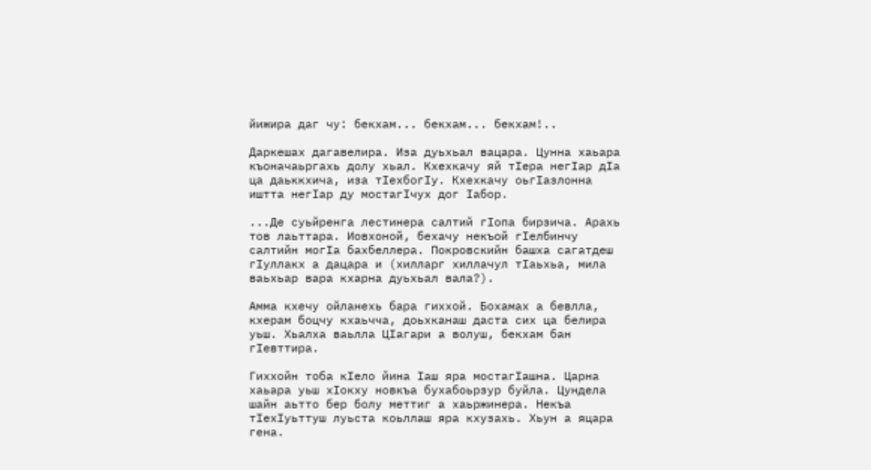йижира даг чу: бекхам... бекхам... бекхам!..

Даркешах дагавелира. Иза дуьхьал вацара. Цунна хаьара къоначаьргахь долу хьал. Кхехкачу яй тIера негIар дIа ца даьккхича, иза тIехбогIу. Кхехкачу оьгIазлонна иштта негIар ду мостагIчух дог Iабор.

...Де суьйренга лестинера салтий гIопа бирзича. Арахь тов лаьттара. Иовхоной, бехачу некъой гIелбинчу салтийн могIа бахбеллера. Покровскийн башха сагатдеш гIуллакх а дацара и (хилларг хиллачул тIаьхьа, мила ваьхьар вара кхарна дуьхьал вала?).

Амма кхечу ойланехь бара гиххой. Бохамах а бевлла, кхерам боцчу кхаьчча, доьхканаш даста сих ца белира уьш. Хьалха ваьлла ЦIагари а волуш, бекхам бан гIевттира.

Гиххойн тоба кIело йина Iаш яра мостагIашна. Царна хаьара уьш хIокху новкъа бухабоьрзур буйла. Цундела шайн аьтто бер болу меттиг а хаьржинера. Некъа тIехIуьттуш луьста коьллаш яра кхузахь. Хьун а яцара гена.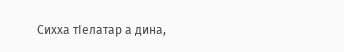Сихха тIелатар а дина,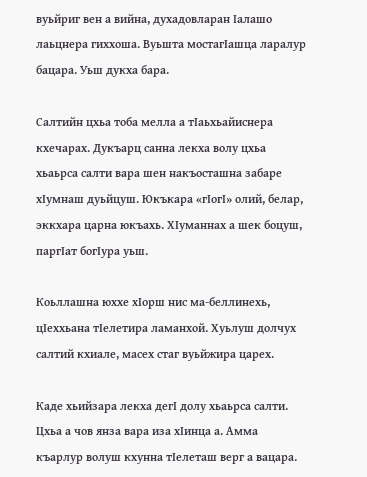вуьйриг вен а вийна, духадовларан Iалашо лаьцнера гиххоша. Вуьшта мостагIашца ларалур бацара. Уьш дукха бара.

Салтийн цхьа тоба мелла а тIаьхьайиснера кхечарах. Дукъарц санна лекха волу цхьа хьаьрса салти вара шен накъосташна забаре хIумнаш дуьйцуш. Юкъкара «гIогI» олий, белар, эккхара царна юкъахь. ХIуманнах а шек боцуш, паргIат богIура уьш.

Коьллашна юххе хIорш нис ма-беллинехь, цIеххьана тIелетира ламанхой. Хуьлуш долчух салтий кхиале, масех стаг вуьйжира царех.

Каде хьийзара лекха дегI долу хьаьрса салти. Цхьа а чов янза вара иза хIинца а. Амма къарлур волуш кхунна тIелеташ верг а вацара.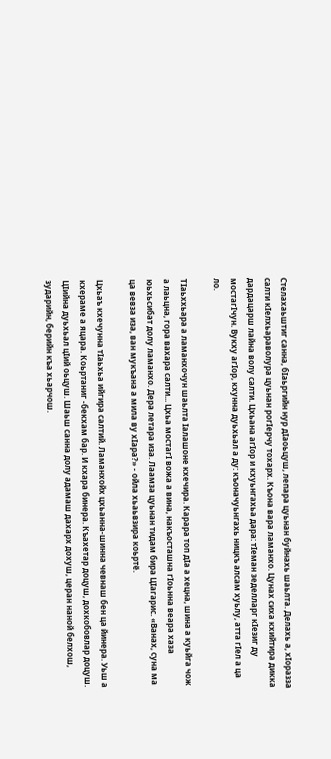Стелахаьштиг санна, бIаьргийн нур дIаоьцуш, лепара цуьнан буйнахь шаьлта. Делахь а, хIоразза салти кIелхьараволура цуьнан рогIерчу тохарх. Къона вара ламанхо. Цунах сиха кхийтира дикка дардацарш лайна волу салти. Цхьана агIор и кхуьнгахьа дара: тIеман зеделларг кIезиг ду мостагIчун. Вукху агIор, кхунна дуьхьал а ду: къоначуьнгахь ницкъ алсам хуьлу, атта гIел а ца ло.

ТIаьххьара а ламанхочун шаьлта Iалашоне кхечира. Карара топ дIа а хецна, шина а куьйга чож а лаьцна, гора вахара салти... Цхьа мостагI вожа а вина, накъосташна гIоьнна веара хаза юьхьсибат долу ламанхо. Дера летара иза. Лаамза цуьнан тидам бира ЦIагарис. «Ванах, суна ма ца вевза иза, ван мукъана а мила ву хIара?» - ойла хьаьвзира коьртё.

Цхьаъ кхечунна тIаьхьа ийгира салтий. Ламанхойх цхьанна-шинна чевнаш бен ца йинера. Уьш а кхераме а яцара. Коьртаниг -бекхам бар. И кхара бинера. Къахетар доцуш, дохкобовлар доцуш. ЦIийна дуьхьал цIий оьцуш. Шаьш санна долу адамаш дахарх дохуш, церан наной белхош, зударийн, берийн къа хьарчош.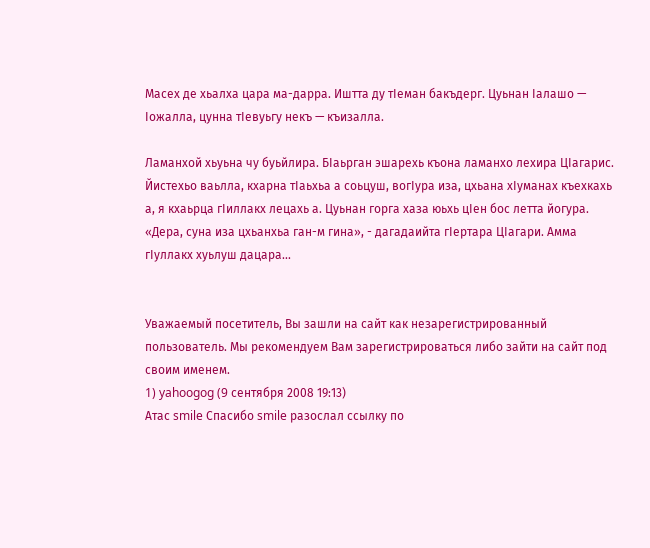Масех де хьалха цара ма-дарра. Иштта ду тIеман бакъдерг. Цуьнан Iалашо — Iожалла, цунна тIевуьгу некъ — къизалла.

Ламанхой хьуьна чу буьйлира. БIаьрган эшарехь къона ламанхо лехира ЦIагарис. Йистехьо ваьлла, кхарна тIаьхьа а соьцуш, вогIура иза, цхьана хIуманах къехкахь а, я кхаьрца гIиллакх лецахь а. Цуьнан горга хаза юьхь цIен бос летта йогура. «Дера, суна иза цхьанхьа ган-м гина», - дагадаийта гIертара ЦIагари. Амма гIуллакх хуьлуш дацара...


Уважаемый посетитель, Вы зашли на сайт как незарегистрированный пользователь. Мы рекомендуем Вам зарегистрироваться либо зайти на сайт под своим именем.
1) yahoogog (9 сентября 2008 19:13)
Атас smile Спасибо smile разослал ссылку по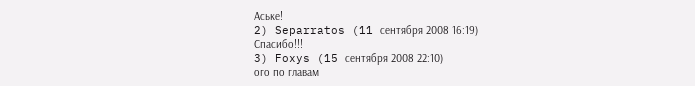Аське!
2) Separratos (11 сентября 2008 16:19)
Спасибо!!!
3) Foxys (15 сентября 2008 22:10)
ого по главам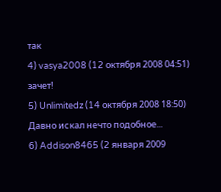так
4) vasya2008 (12 октября 2008 04:51)
зачет!
5) Unlimitedz (14 октября 2008 18:50)
Давно искал нечто подобное...
6) Addison8465 (2 января 2009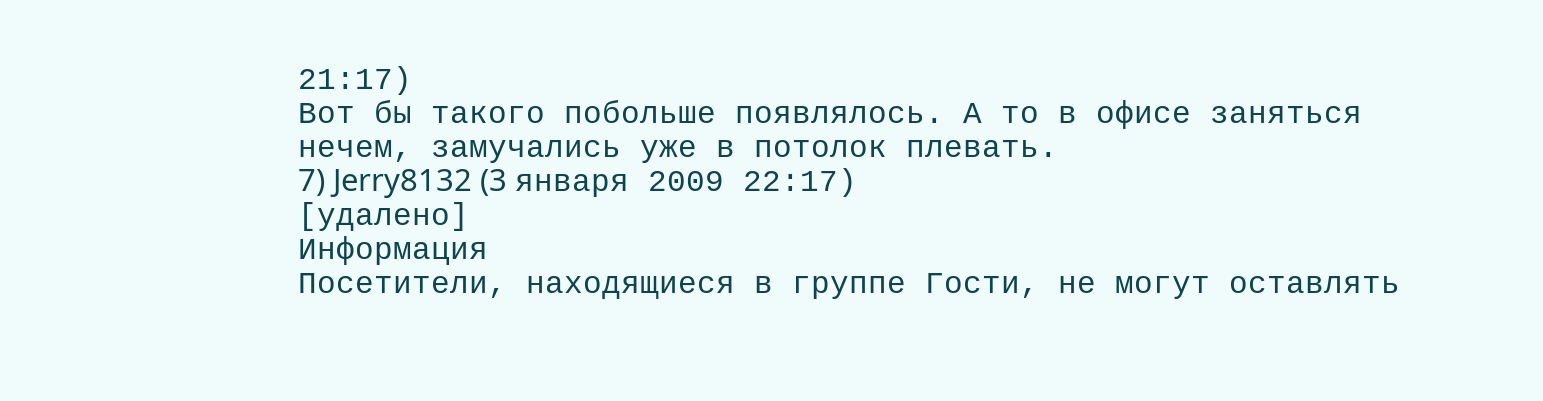21:17)
Вот бы такого побольше появлялось. А то в офисе заняться нечем, замучались уже в потолок плевать.
7) Jerry8132 (3 января 2009 22:17)
[удалено]
Информация
Посетители, находящиеся в группе Гости, не могут оставлять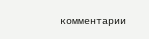комментарии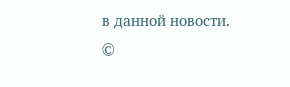в данной новости.
©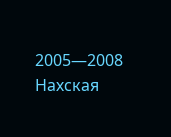2005—2008 Нахская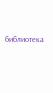библиотека